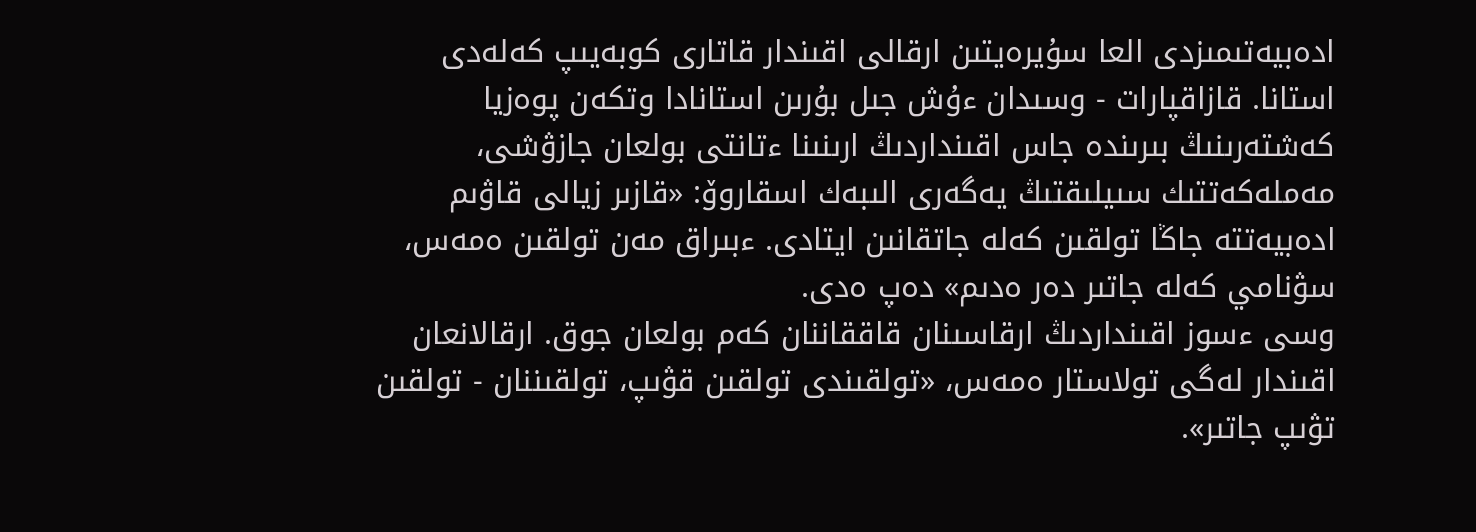ادەبيەتىمىزدى العا سۇيرەيتىن ارقالى اقىندار قاتارى كوبەيىپ كەلەدى
استانا. قازاقپارات - وسىدان ءۇش جىل بۇرىن استانادا وتكەن پوەزيا كەشتەرىنىڭ بىرىندە جاس اقىنداردىڭ ارىنىنا ءتانتى بولعان جازۋشى، مەملەكەتتىك سىيلىقتىڭ يەگەرى الىبەك اسقاروۆ: «قازىر زيالى قاۋىم ادەبيەتتە جاڭا تولقىن كەلە جاتقانىن ايتادى. ءبىراق مەن تولقىن ەمەس، سۋنامي كەلە جاتىر دەر ەدىم» دەپ ەدى.
وسى ءسوز اقىنداردىڭ ارقاسىنان قاققاننان كەم بولعان جوق. ارقالانعان اقىندار لەگى تولاستار ەمەس، «تولقىندى تولقىن قۋىپ، تولقىننان - تولقىن تۋىپ جاتىر».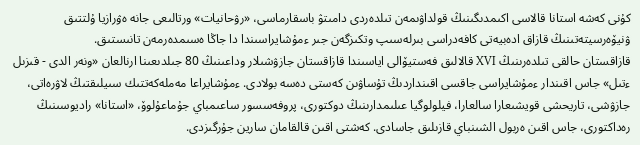كۇنى كەشە استانا قالاسى اكىمدىگىنىڭ قولداۋىمەن تىلدەردى دامىتۋ باسقارماسى، «رۋحانيات» ورتالىعى جانە ەۋرازيا ۇلتتىق ۋنيۆەرسيتەتىنىڭ قازاق ادەبيەتى كافەدراسى بىرلەسىپ وتكىزگەن جىر ءمۇشايراسىندا دا جاڭا ەسىمدەرمەن تانىستىق.
قازاقستان حالقى تىلدەرىنىڭ XVI قالالىق فەستيۆالى اياسىندا قازاقستان جازۋشىلار وداعىنىڭ 80 جىلدىعىنا ارنالعان «ونەر الدى - قىزىل ءتىل» جاس اقىندار ءمۇشايراسى جاقسى اقىنداردىڭ تۇساۋىن كەستى دەسە بولادى. ءمۇشايراعا مەملەكەتتىك سىيلىقتىڭ لاۋرەاتى، جازۋشى، تاريحشى قويشىعارا سالعارا، فيلولوگيا عىلىمدارىنىڭ دوكتورى، پروفەسسور ساعىمباي جۇماعۇلوۆ، «استانا» راديوسىنىڭ رەداكتورى، جاس اقىن ەربول الشىنباي قازىلىق جاسادى. كەشتى اقىن قالقامان سارين جۇرگىزدى.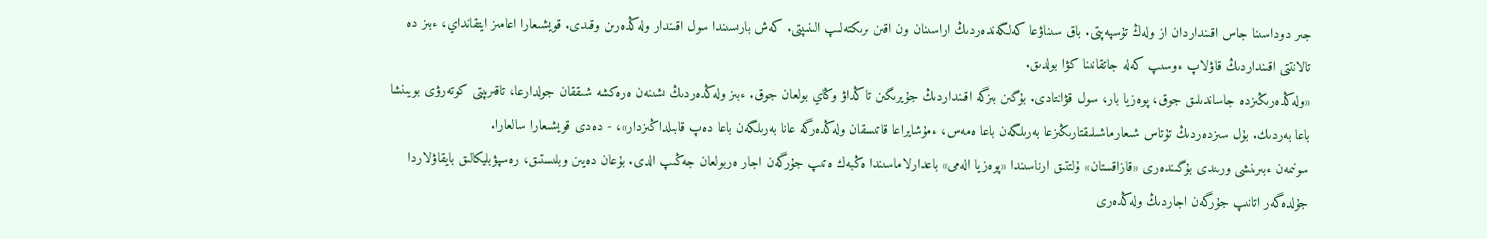جىر دوداسىنا جاس اقىنداردان از ولەڭ تۇسپەپتى. باق سىناۋعا كەلگەندەردىڭ اراسىنان ون اقىن ىرىكتەلىپ الىنىپتى. كەش بارىسىندا سول اقىندار ولەڭدەرىن وقىدى. قويشىعارا اعامىز ايتقانداي، ءبىز دە تالانتتى اقىنداردىڭ قاۋلاپ ءوسىپ كەلە جاتقانىنا كۋا بولدىق.
«ولەڭدەرىڭىزدە جاساندىلىق جوق، پوەزيا بار، سول قۋانتادى. بۇگىن بىزگە اقىنداردىڭ جۇيرىگىن تاڭداۋ وڭاي بولعان جوق. ءبىز ولەڭدەردىڭ ىشىنەن ەرەكشە شىققان جولدارعا، تاقىرىپتى كوتەرۋى بويىنشا باعا بەردىك. بۇل سىزدەردىڭ تۇتاس شىعارماشىلىقتارىڭىزعا بەرىلگەن باعا ەمەس، ءمۇشايراعا قاتىسقان ولەڭدەرگە عانا بەرىلگەن باعا دەپ قابىلداڭىزدار»، - دەدى قويشىعارا سالعارا.
سونىمەن ءبىرىنشى ورىندى بۇگىندەرى «قازاقستان» ۇلتتىق ارناسىندا «پوەزيا الەمى» باعدارلاماسىندا ەڭبەك ەتىپ جۇرگەن اجار ەربولعان جەڭىپ الدى. بۇعان دەيىن وبلىستىق، رەسپۋبليكالىق بايقاۋلاردا جۇلدەگەر اتانىپ جۇرگەن اجاردىڭ ولەڭدەرى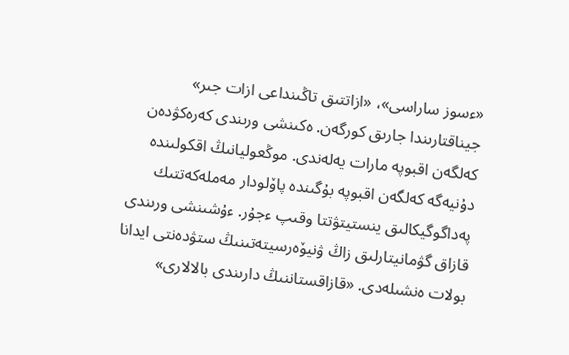«ءسوز ساراسى»، «ازاتتىق تاڭىنداعى ازات جىر» جيناقتارىندا جارىق كورگەن. ەكىنشى ورىندى كەرەكۋدەن كەلگەن اقبوپە مارات يەلەندى. موڭعوليانىڭ اقكولىندە دۇنيەگە كەلگەن اقبوپە بۇگىندە پاۆلودار مەملەكەتتىك پەداگوگيكالىق ينستيتۋتتا وقىپ ءجۇر. ءۇشىنشى ورىندى قازاق گۋمانيتارلىق زاڭ ۋنيۆەرسيتەتىنىڭ ستۋدەنتى ايدانا بولات ەنشىلەدى. «قازاقستاننىڭ دارىندى بالالارى»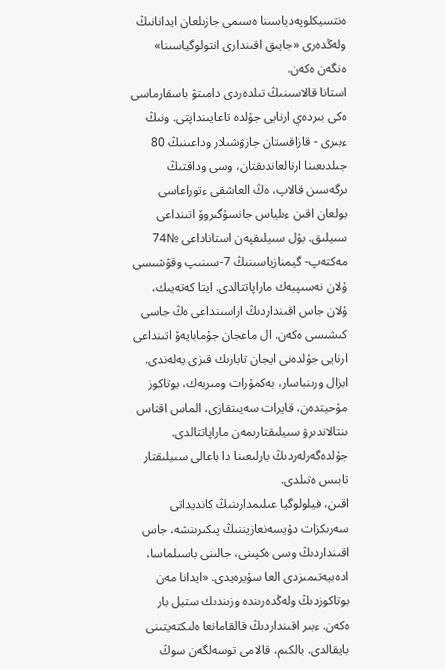ەنتسيكلوپەدياسىنا ەسىمى جازىلعان ايدانانىڭ ولەڭدەرى «جايىق اقىندارى انتولوگياسىنا» ەنگەن ەكەن.
استانا قالاسىنىڭ تىلدەردى دامىتۋ باسقارماسى ەكى بىردەي ارنايى جۇلدە تاعايىنداپتى. ونىڭ ءبىرى - قازاقستان جازۋشىلار وداعىنىڭ 80 جىلدىعىنا ارنالعاندىقتان، وسى وداقتىڭ ىرگەسىن قالاپ، ەڭ العاشقى ءتوراعاسى بولعان اقىن ءىلياس جانسۇگىروۆ اتىنداعى سىيلىق. بۇل سىيلىقپەن استاناداعى №74 مەكتەپ- گيمنازياسىنىڭ 7-سىنىپ وقۋشىسى ۇلان نەسىپبەك ماراپاتتالدى. ايتا كەتەيىك، ۇلان جاس اقىنداردىڭ اراسىنداعى ەڭ جاسى كىشىسى ەكەن. ال ماعجان جۇمابايەۆ اتىنداعى ارنايى جۇلدەنى ايجان تابارىك قىزى يەلەندى.
ابزال ورىنباسار، بەكمۇرات ومىربەك، بوتاكوز مۇحيتدەن، قايرات سەيىتقازى، الماس اقتاس ىنتالاندىرۋ سىيلىقتارىمەن ماراپاتتالدى. جۇلدەگەرلەردىڭ بارلىعىنا دا باعالى سىيلىقتار تابىس ەتىلدى.
اقىن، فيلولوگيا عىلىمدارىنىڭ كانديداتى سەرىكزات دۇيسەنعازيننىڭ پىكىرىنشە، جاس اقىنداردىڭ وسى ەكپىنى، جالىنى باسىلماسا، ادەبيەتىمىزدى العا سۇيرەيدى. «ايدانا مەن بوتاكوزدىڭ ولەڭدەرىندە وزىندىك ستيل بار ەكەن. ءبىر اقىنداردىڭ قالقامانعا ەلىكتەيتىنى بايقالدى. بالكىم، قالامى توسەلگەن سوڭ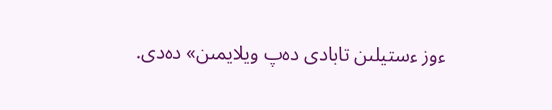ءوز ءستيلىن تابادى دەپ ويلايمىن» دەدى.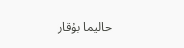حاليما بۇقار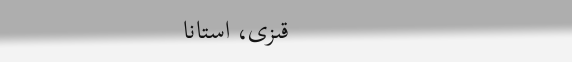قىزى، استانا